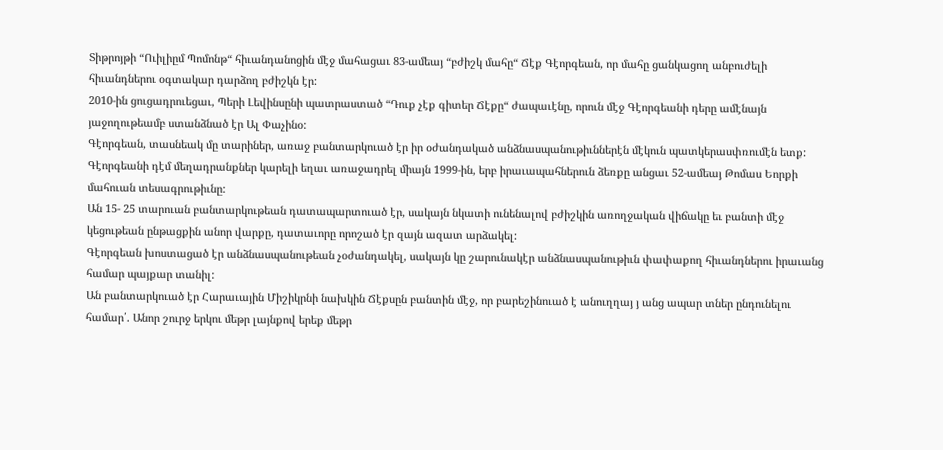Տիթրոյթի “Ուիլիըմ Պոմոնթ“ հիւանդանոցին մէջ մահացաւ 83-ամեայ “բժիշկ մահը“ Ճէք Գէորգեան, որ մահը ցանկացող անբուժելի հիւանդներու օգտակար դարձող բժիշկն էր:
2010-ին ցուցադրուեցաւ, Պերի Լեվինսընի պատրաստած “Դուք չէք գիտեր Ճէքը“ ժապաւէնը, որուն մէջ Գէորգեանի դերը ամէնայն յաջողութեամբ ստանձնած էր Ալ Փաչինօ:
Գէորգեան, տասնեակ մը տարիներ, առաջ բանտարկուած էր իր օժանդակած անձնասպանութիւններէն մէկուն պատկերասփռումէն ետք: Գէորգեանի դէմ մեղադրանքներ կարելի եղաւ առաջադրել միայն 1999-ին, երբ իրաւապահներուն ձեռքը անցաւ 52-ամեայ Թոմաս Եորքի մահուան տեսագրութիւնը:
Ան 15- 25 տարուան բանտարկութեան դատապարտուած էր, սակայն նկատի ունենալով բժիշկին առողջական վիճակը եւ բանտի մէջ կեցութեան ընթացքին անոր վարքը, դատաւորը որոշած էր զայն ազատ արձակել:
Գէորգեան խոստացած էր անձնասպանութեան չօժանդակել, սակայն կը շարունակէր անձնասպանութիւն փափաքող հիւանդներու իրաւանց համար պայքար տանիլ:
Ան բանտարկուած էր Հարաւային Միշիկրնի նախկին Ճէքսըն բանտին մէջ, որ բարեշինուած է անուղղայ յ անց ապար տներ ընդունելու համար՛. Անոր շուրջ երկու մեթր լայնքով երեք մեթր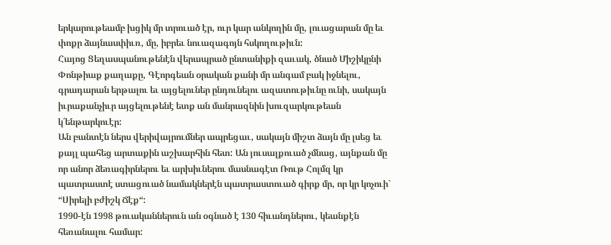երկարութեամբ խցիկ մր տրուած էր, ուր կար անկողին մը, լուացարան մը եւ փոքր ձայնասփիւռ, մը, իբրեւ նուազագոյն հսկողութիւն:
Հայոց Ցեղասպանութենէն վերապրած ընտանիքի զաւակ, ծնած Միշիկընի Փոնթիաք քաղաքը, Գէորգեան օրական քանի մր անգամ բակ իջնելու, գրադարան երթալու եւ այցելուներ ընդունելու ազատութիւնը ունի, սակայն իւրաքանչիւր այցելութենէ ետք ան մանրազնին խուզարկութեան կ՛ենթարկուէր:
Ան բանտէն ներս վերիվայրումներ ապրեցաւ, սակայն միշտ ձայն մը լսեց եւ քայլ պահեց արտաքին աշխարհին հետ: Ան յուսալքուած չմնաց, այնքան մը որ անոր ձեռագիրներու եւ արխիւներու մասնագէտ Ռութ Հոլմզ կր պատրաստէ ստացուած նամակներէն պատրաստուած գիրք մր, որ կր կոչուի` “Սիրելի բժիշկ Ճէք“:
1990-էն 1998 թուականներուն ան օգնած է 130 հիւանդներու, կեանքէն հեռանալու համար: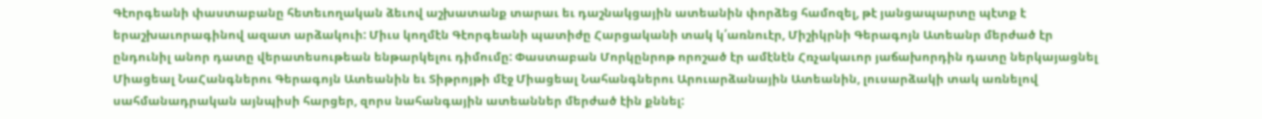Գէորգեանի փաստաբանը հետեւողական ձեւով աշխատանք տարաւ եւ դաշնակցային ատեանին փորձեց համոզել, թէ յանցապարտը պէտք է երաշխաւորագինով ազատ արձակուի: Միւս կողմէն Գէորգեանի պատիժը Հարցականի տակ կ՛առնուէր, Միշիկրնի Գերագոյն Ատեանր մերժած էր ընդունիլ անոր դատը վերատեսութեան ենթարկելու դիմումը: Փաստաբան Մորկընրոթ որոշած էր ամէնէն Հռչակաւոր յաճախորդին դատը ներկայացնել Միացեալ ՆաՀանգներու Գերագոյն Ատեանին եւ Տիթրոյթի մէջ Միացեալ Նահանգներու Արուարձանային Ատեանին, լուսարձակի տակ առնելով սահմանադրական այնպիսի հարցեր, զորս նահանգային ատեաններ մերժած էին քննել: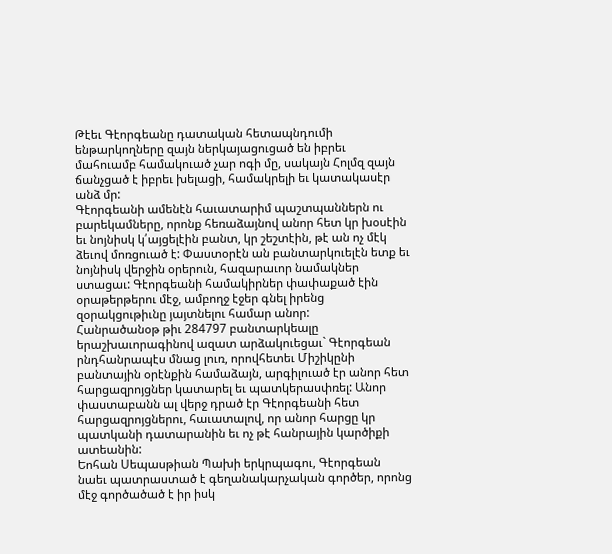Թէեւ Գէորգեանը դատական հետապնդումի ենթարկողները զայն ներկայացուցած են իբրեւ մահուամբ համակուած չար ոգի մը, սակայն Հոլմզ զայն ճանչցած է իբրեւ խելացի, համակրելի եւ կատակասէր անձ մր:
Գէորգեանի ամենէն հաւատարիմ պաշտպաններն ու բարեկամները, որոնք հեռաձայնով անոր հետ կր խօսէին եւ նոյնիսկ կ՛այցելէին բանտ, կր շեշտէին, թէ ան ոչ մէկ ձեւով մոռցուած է: Փաստօրէն ան բանտարկուելէն ետք եւ նոյնիսկ վերջին օրերուն, հազարաւոր նամակներ ստացաւ: Գէորգեանի համակիրներ փափաքած էին օրաթերթերու մէջ, ամբողջ էջեր գնել իրենց զօրակցութիւնը յայտնելու համար անոր:
Հանրածանօթ թիւ 284797 բանտարկեալը երաշխաւորագինով ազատ արձակուեցաւ` Գէորգեան րնդհանրապէս մնաց լուռ, որովհետեւ Միշիկընի բանտային օրէնքին համաձայն, արգիլուած էր անոր հետ հարցազրոյցներ կատարել եւ պատկերասփռել: Անոր փաստաբանն ալ վերջ դրած էր Գէորգեանի հետ հարցազրոյցներու, հաւատալով, որ անոր հարցը կր պատկանի դատարանին եւ ոչ թէ հանրային կարծիքի ատեանին:
Եոհան Սեպասթիան Պախի երկրպագու, Գէորգեան նաեւ պատրաստած է գեղանակարչական գործեր, որոնց մէջ գործածած է իր իսկ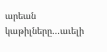արեան կաթիլները…աւելի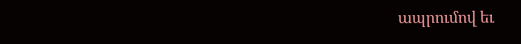ապրումով եւ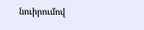նուիրումով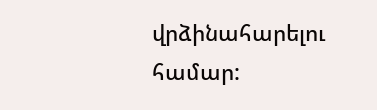վրձինահարելու համար: